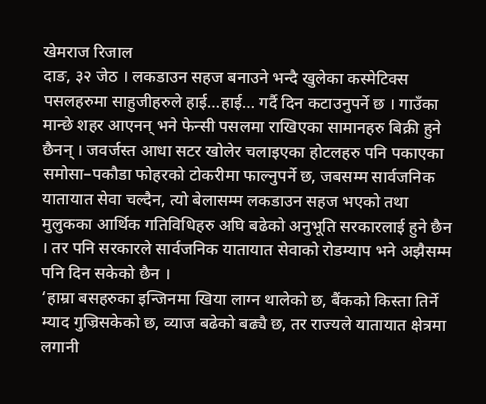खेमराज रिजाल
दाङ, ३२ जेठ । लकडाउन सहज बनाउने भन्दै खुलेका कस्मेटिक्स पसलहरुमा साहुजीहरुले हाई…हाई… गर्दै दिन कटाउनुपर्ने छ । गाउँका मान्छे शहर आएनन् भने फेन्सी पसलमा राखिएका सामानहरु बिक्री हुने छैनन् । जवर्जस्त आधा सटर खोलेर चलाइएका होटलहरु पनि पकाएका समोसा–पकौडा फोहरको टोकरीमा फाल्नुपर्ने छ, जबसम्म सार्वजनिक यातायात सेवा चल्दैन, त्यो बेलासम्म लकडाउन सहज भएको तथा मुलुकका आर्थिक गतिविधिहरु अघि बढेको अनुभूति सरकारलाई हुने छैन । तर पनि सरकारले सार्वजनिक यातायात सेवाको रोडम्याप भने अझैसम्म पनि दिन सकेको छैन ।
‘हाम्रा बसहरुका इन्जिनमा खिया लाग्न थालेको छ, बैंकको किस्ता तिर्ने म्याद गुज्रिसकेको छ, व्याज बढेको बढ्यै छ, तर राज्यले यातायात क्षेत्रमा लगानी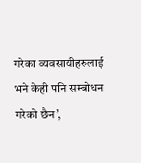गरेका व्यवसायीहरुलाई भने केही पनि सम्बोधन गरेको छैन’,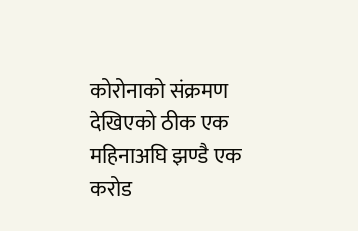कोरोनाको संक्रमण देखिएको ठीक एक महिनाअघि झण्डै एक करोड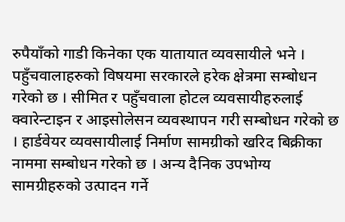रुपैयाँको गाडी किनेका एक यातायात व्यवसायीले भने । पहुँचवालाहरुको विषयमा सरकारले हरेक क्षेत्रमा सम्बोधन गरेको छ । सीमित र पहुँचवाला होटल व्यवसायीहरुलाई क्वारेन्टाइन र आइसोलेसन व्यवस्थापन गरी सम्बोधन गरेको छ । हार्डवेयर व्यवसायीलाई निर्माण सामग्रीको खरिद बिक्रीका नाममा सम्बोधन गरेको छ । अन्य दैनिक उपभोग्य सामग्रीहरुको उत्पादन गर्ने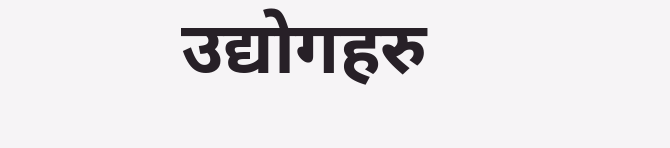उद्योगहरु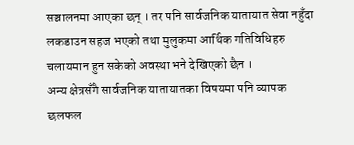सञ्चालनमा आएका छन् । तर पनि सार्वजनिक यातायात सेवा नहुँदा लकडाउन सहज भएको तथा मुलुकमा आर्थिक गतिविधिहरु चलायमान हुन सकेको अवस्था भने देखिएको छैन ।
अन्य क्षेत्रसँगै सार्वजनिक यातायातका विषयमा पनि व्यापक छलफल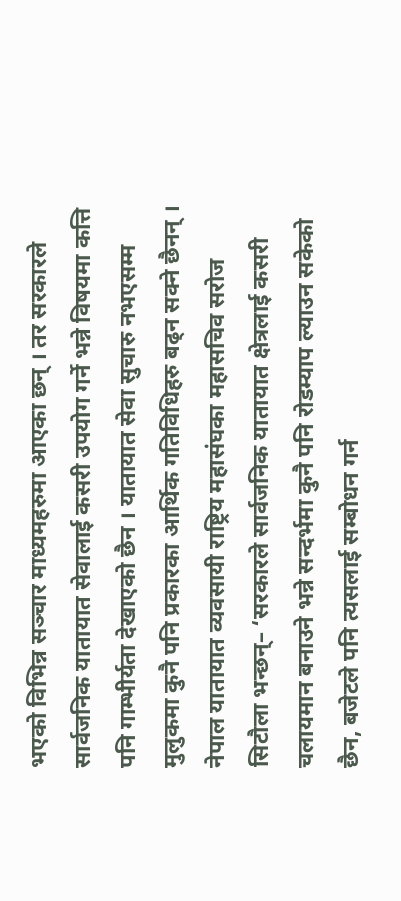भएको विभिन्न सञ्चार माध्यमहरुमा आएका छन् । तर सरकारले सार्वजनिक यातायात सेवालाई कसरी उपयोग गर्ने भन्ने विषयमा कत्ति पनि गाम्भीर्यता देखाएको छैन । यातायात सेवा सुचारु नभएसम्म मुलुकमा कुनै पनि प्रकारका आर्थिक गतिविधिहरु बढ्न सक्ने छैनन् । नेपाल यातायात व्यवसायी राष्ट्रिय महासंघका महासचिव सरोज सिटौला भन्छन्– ‘सरकारले सार्वजनिक यातायात क्षेत्रलाई कसरी चलायमान बनाउने भन्ने सन्दर्भमा कुनै पनि रोडम्याप ल्याउन सकेको छैन, बजेटले पनि त्यसलाई सम्बोधन गर्न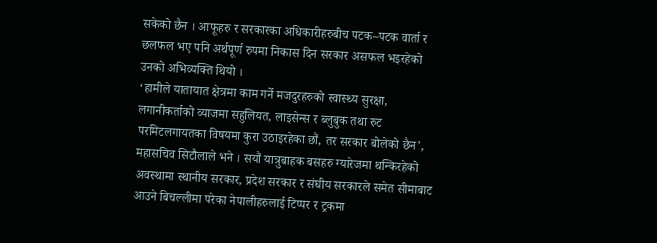सकेको छैन । आफूहरु र सरकारका अधिकारीहरुबीच पटक–पटक वार्ता र छलफल भए पनि अर्थपूर्ण रुपमा निकास दिन सरकार असफल भइरहेको उनको अभिव्यक्ति थियो ।
‘हामीले यातायात क्षेत्रमा काम गर्ने मजदुरहरुको स्वास्थ्य सुरक्षा, लगानीकर्ताको व्याजमा सहुलियत, लाइसेन्स र ब्लुबुक तथा रुट परमिटलगायतका विषयमा कुरा उठाइरहेका छौं, तर सरकार बोलेको छैन’, महासचिव सिटौलाले भने । सयौं यात्रुबाहक बसहरु ग्यारेजमा थन्किरहेको अवस्थामा स्थानीय सरकार, प्रदेश सरकार र संघीय सरकारले समेत सीमाबाट आउने बिचल्लीमा परेका नेपालीहरुलाई टिप्पर र ट्रकमा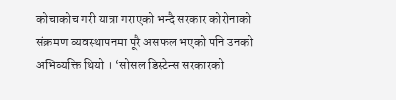कोचाकोच गरी यात्रा गराएको भन्दै सरकार कोरोनाको संक्रमण व्यवस्थापनमा पूरै असफल भएको पनि उनको अभिव्यक्ति थियो । ‘सोसल डिस्टेन्स सरकारको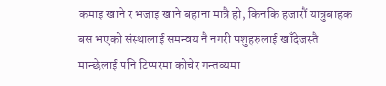कमाइ खाने र भजाइ खाने बहाना मात्रै हो, किनकि हजारौं यात्रुबाहक बस भएको संस्थालाई समन्वय नै नगरी पशुहरुलाई खाँदेजस्तै मान्छेलाई पनि टिप्परमा कोचेर गन्तव्यमा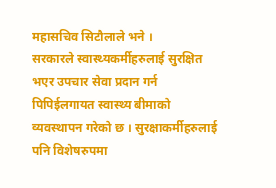महासचिव सिटौलाले भने ।
सरकारले स्वास्थ्यकर्मीहरुलाई सुरक्षित भएर उपचार सेवा प्रदान गर्न पिपिईलगायत स्वास्थ्य बीमाको व्यवस्थापन गरेको छ । सुरक्षाकर्मीहरुलाई पनि विशेषरुपमा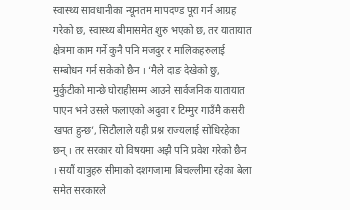स्वास्थ्य सावधानीका न्यूनतम मापदण्ड पूरा गर्न आग्रह गरेको छ, स्वास्थ्य बीमासमेत शुरु भएको छ, तर यातायात क्षेत्रमा काम गर्ने कुनै पनि मजदुर र मालिकहरुलाई सम्बोधन गर्न सकेको छैन । ‘मैले दाङ देखेको छु, मुर्कुटीको मान्छे घोराहीसम्म आउने सार्वजनिक यातायात पाएन भने उसले फलाएको अदुवा र टिम्मुर गाउँमै कसरी खपत हुन्छ’, सिटौलाले यही प्रश्न राज्यलाई सोधिरहेका छन् । तर सरकार यो विषयमा अझै पनि प्रवेश गरेको छैन । सयौं यात्रुहरु सीमाको दशगजामा बिचल्लीमा रहेका बेला समेत सरकारले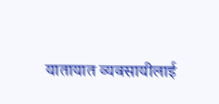यातायात व्यवसायीलाई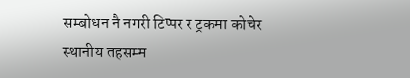सम्बोधन नै नगरी टिप्पर र ट्रकमा कोचेर स्थानीय तहसम्म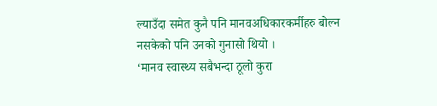ल्याउँदा समेत कुनै पनि मानवअधिकारकर्मीहरु बोल्न नसकेको पनि उनको गुनासो थियो ।
‘मानव स्वास्थ्य सबैभन्दा ठूलो कुरा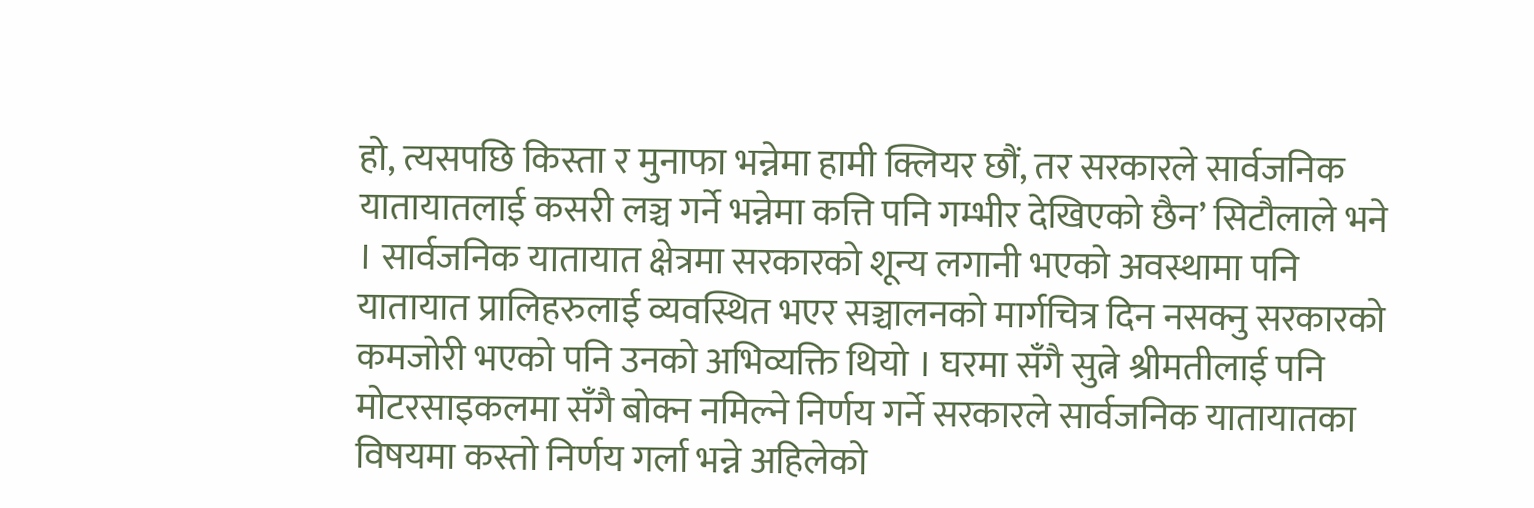हो, त्यसपछि किस्ता र मुनाफा भन्नेमा हामी क्लियर छौं, तर सरकारले सार्वजनिक यातायातलाई कसरी लञ्च गर्ने भन्नेमा कत्ति पनि गम्भीर देखिएको छैन’ सिटौलाले भने । सार्वजनिक यातायात क्षेत्रमा सरकारको शून्य लगानी भएको अवस्थामा पनि यातायात प्रालिहरुलाई व्यवस्थित भएर सञ्चालनको मार्गचित्र दिन नसक्नु सरकारको कमजोरी भएको पनि उनको अभिव्यक्ति थियो । घरमा सँगै सुत्ने श्रीमतीलाई पनि मोटरसाइकलमा सँगै बोक्न नमिल्ने निर्णय गर्ने सरकारले सार्वजनिक यातायातका विषयमा कस्तो निर्णय गर्ला भन्ने अहिलेको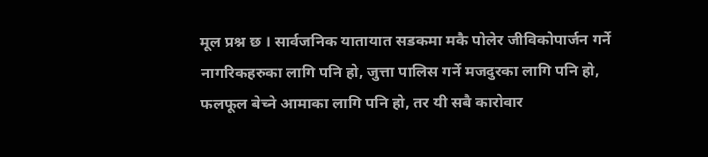मूल प्रश्न छ । सार्वजनिक यातायात सडकमा मकै पोलेर जीविकोपार्जन गर्ने नागरिकहरुका लागि पनि हो, जुत्ता पालिस गर्ने मजदुरका लागि पनि हो, फलफूल बेच्ने आमाका लागि पनि हो, तर यी सबै कारोवार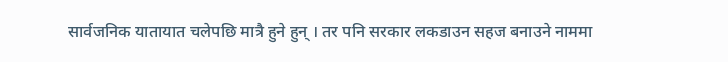सार्वजनिक यातायात चलेपछि मात्रै हुने हुन् । तर पनि सरकार लकडाउन सहज बनाउने नाममा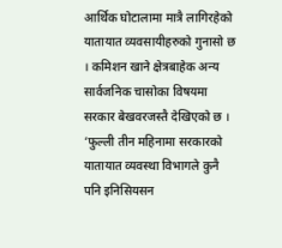आर्थिक घोटालामा मात्रै लागिरहेको यातायात व्यवसायीहरुको गुनासो छ । कमिशन खाने क्षेत्रबाहेक अन्य सार्वजनिक चासोका विषयमा सरकार बेखवरजस्तै देखिएको छ ।
‘फुल्ली तीन महिनामा सरकारको यातायात व्यवस्था विभागले कुनै पनि इनिसियसन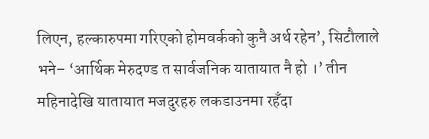लिएन, हल्कारुपमा गरिएको होमवर्कको कुनै अर्थ रहेन’, सिटौलाले भने– ‘आर्थिक मेरुदण्ड त सार्वजनिक यातायात नै हो ।’ तीन महिनादेखि यातायात मजदुरहरु लकडाउनमा रहँदा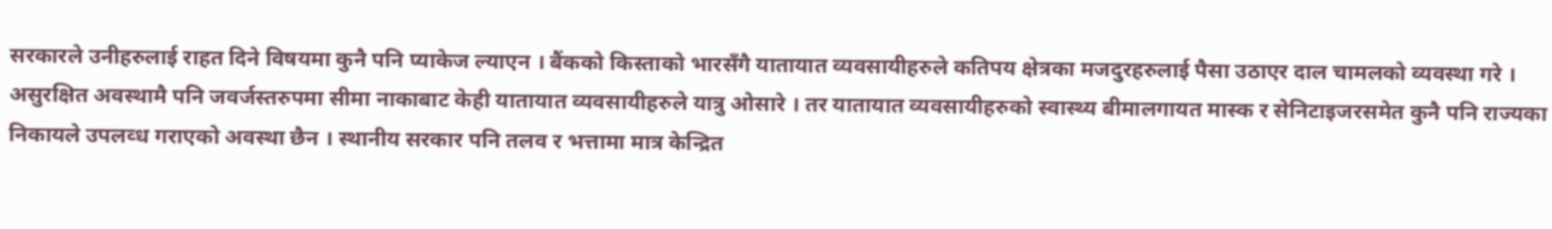सरकारले उनीहरुलाई राहत दिने विषयमा कुनै पनि प्याकेज ल्याएन । बैंकको किस्ताको भारसँगै यातायात व्यवसायीहरुले कतिपय क्षेत्रका मजदुरहरुलाई पैसा उठाएर दाल चामलको व्यवस्था गरे । असुरक्षित अवस्थामै पनि जवर्जस्तरुपमा सीमा नाकाबाट केही यातायात व्यवसायीहरुले यात्रु ओसारे । तर यातायात व्यवसायीहरुको स्वास्थ्य बीमालगायत मास्क र सेनिटाइजरसमेत कुनै पनि राज्यका निकायले उपलव्ध गराएको अवस्था छैन । स्थानीय सरकार पनि तलव र भत्तामा मात्र केन्द्रित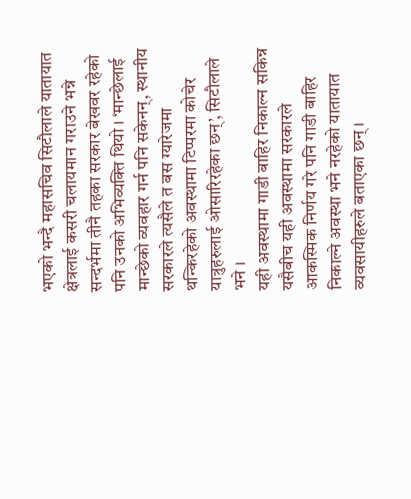भएको भन्दै महासचिव सिटौलाले यातायात क्षेत्रलाई कसरी चलायमान गराउने भन्ने सन्दर्भमा तीनै तहका सरकार बेखवर रहेको पनि उनको अभिव्यक्ति थियो । ‘मान्छेलाई मान्छेको व्यवहार गर्न पनि सकेनन्, स्थानीय सरकारले त्यसैले त बस ग्यारेजमा थन्किरहेको अवस्थामा टिप्परमा कोचेर यात्रुहरुलाई ओसारिरहेका छन्’, सिटौलाले भने ।
यही अवस्थामा गाडी बाहिर निकाल्न सकिन्न
यसैबीच यही अवस्थामा सरकारले आकस्मिक निर्णय गरे पनि गाडी बाहिर निकाल्ने अवस्था भने नरहेको यातायात व्यवसायीहरुले बताएका छन् ।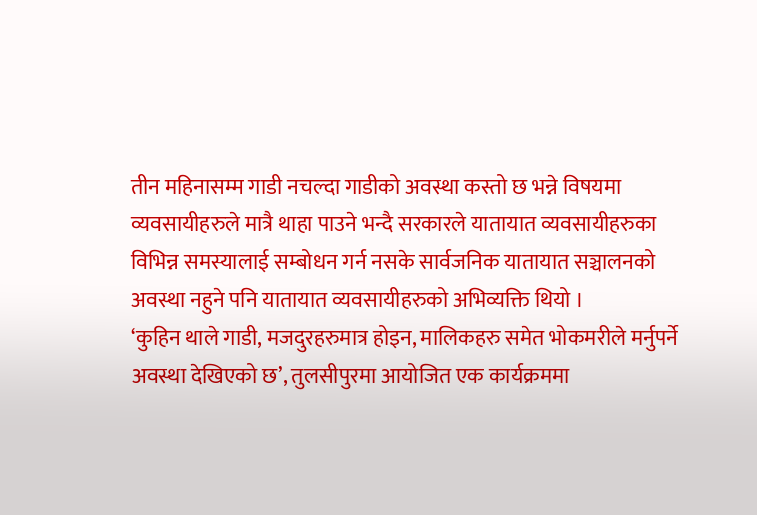तीन महिनासम्म गाडी नचल्दा गाडीको अवस्था कस्तो छ भन्ने विषयमा व्यवसायीहरुले मात्रै थाहा पाउने भन्दै सरकारले यातायात व्यवसायीहरुका विभिन्न समस्यालाई सम्बोधन गर्न नसके सार्वजनिक यातायात सञ्चालनको अवस्था नहुने पनि यातायात व्यवसायीहरुको अभिव्यक्ति थियो ।
‘कुहिन थाले गाडी, मजदुरहरुमात्र होइन, मालिकहरु समेत भोकमरीले मर्नुपर्ने अवस्था देखिएको छ’, तुलसीपुरमा आयोजित एक कार्यक्रममा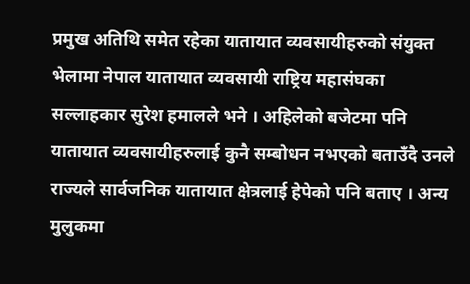प्रमुख अतिथि समेत रहेका यातायात व्यवसायीहरुको संयुक्त भेलामा नेपाल यातायात व्यवसायी राष्ट्रिय महासंघका सल्लाहकार सुरेश हमालले भने । अहिलेको बजेटमा पनि यातायात व्यवसायीहरुलाई कुनै सम्बोधन नभएको बताउँदै उनले राज्यले सार्वजनिक यातायात क्षेत्रलाई हेपेको पनि बताए । अन्य मुलुकमा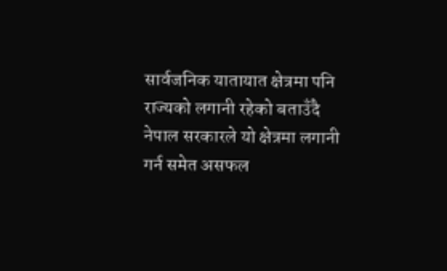सार्वजनिक यातायात क्षेत्रमा पनि राज्यको लगानी रहेको बताउँदै नेपाल सरकारले यो क्षेत्रमा लगानी गर्न समेत असफल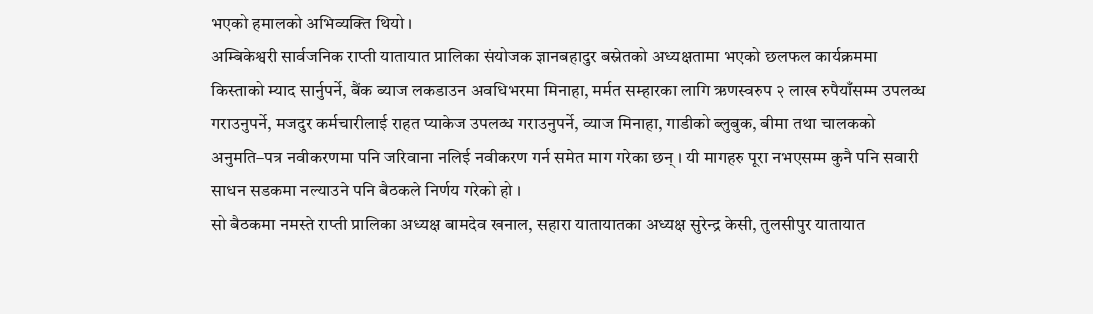भएको हमालको अभिव्यक्ति थियो ।
अम्बिकेश्वरी सार्वजनिक राप्ती यातायात प्रालिका संयोजक ज्ञानबहादुर बस्नेतको अध्यक्षतामा भएको छलफल कार्यक्रममा किस्ताको म्याद सार्नुपर्ने, बैंक ब्याज लकडाउन अवधिभरमा मिनाहा, मर्मत सम्हारका लागि ऋणस्वरुप २ लाख रुपैयाँसम्म उपलव्ध गराउनुपर्ने, मजदुर कर्मचारीलाई राहत प्याकेज उपलव्ध गराउनुपर्ने, व्याज मिनाहा, गाडीको ब्लुबुक, बीमा तथा चालकको अनुमति–पत्र नवीकरणमा पनि जरिवाना नलिई नवीकरण गर्न समेत माग गरेका छन् । यी मागहरु पूरा नभएसम्म कुनै पनि सवारी साधन सडकमा नल्याउने पनि बैठकले निर्णय गरेको हो ।
सो बैठकमा नमस्ते राप्ती प्रालिका अध्यक्ष बामदेव खनाल, सहारा यातायातका अध्यक्ष सुरेन्द्र केसी, तुलसीपुर यातायात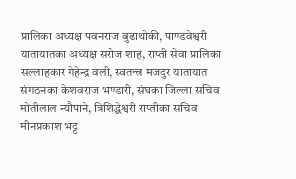प्रालिका अध्यक्ष पवनराज बुढाथोकी, पाण्डवेश्वरी यातायातका अध्यक्ष सरोज शाह, राप्ती सेवा प्रालिका सल्लाहकार गेहेन्द्र वली, स्वतन्त्र मजदुर यातायात संगठनका केशवराज भण्डारी, संघका जिल्ला सचिव मोतीलाल न्यौपाने, त्रिशिद्धेश्वरी राप्तीका सचिव मीनप्रकाश भट्ट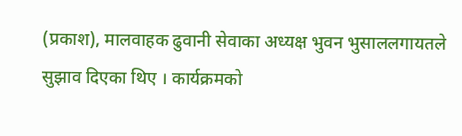(प्रकाश), मालवाहक ढुवानी सेवाका अध्यक्ष भुवन भुसाललगायतले सुझाव दिएका थिए । कार्यक्रमको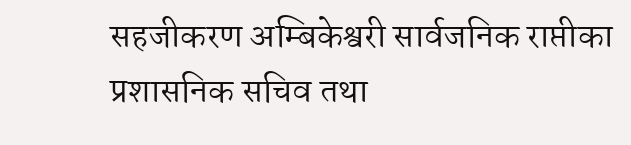सहजीकरण अम्बिकेश्वरी सार्वजनिक राप्तीका प्रशासनिक सचिव तथा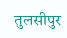तुलसीपुर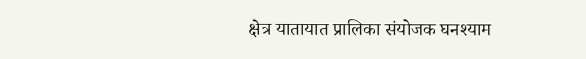क्षेत्र यातायात प्रालिका संयोजक घनश्याम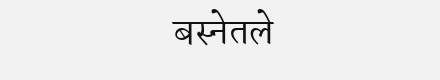बस्नेतले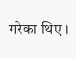गरेका थिए ।